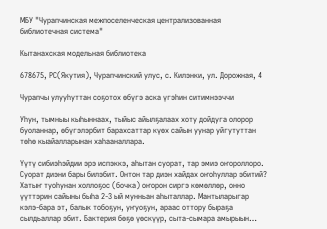МБУ "Чурапчинская межпоселенческая централизованная библиотечная система"

Кытанахская модельная библиотека

678675, РС(Якутия), Чурапчинский улус, с. Килэнки, ул. Дорожная, 4

Чурапчы улууһуттан соҕотох өбүгэ аска үгэһин ситимнээччи

Уһун, тымныы кыһыннаах, тыйыс айылҕалаах хоту дойдуга олорор буоланнар, өбүгэлэрбит барахсаттар күөх сайын уунар уйгутуттан төһө кыайалларынан хаһааналлара.

Үүтү сибиэһэйдии эрэ испэккэ, аһытан суорат, тар эмиэ оҥороллоро. Суорат диэни бары билэбит. Онтон тар диэн хайдах оҥоһуллар эбитий? Хатыҥ туоһунан холлоҕос (бочка) оҥорон сиргэ көмөллөр, онно үүттэрин сайыны быһа 2-3 ый мунньан аһыталлар. Мантыларыгар кэлэ-бара эт, балык тобоҕун, уҥуоҕун, араас оттору быраҕа сылдьаллар эбит. Бактерия бөҕө үөскүүр, сыта-сымара амырыын…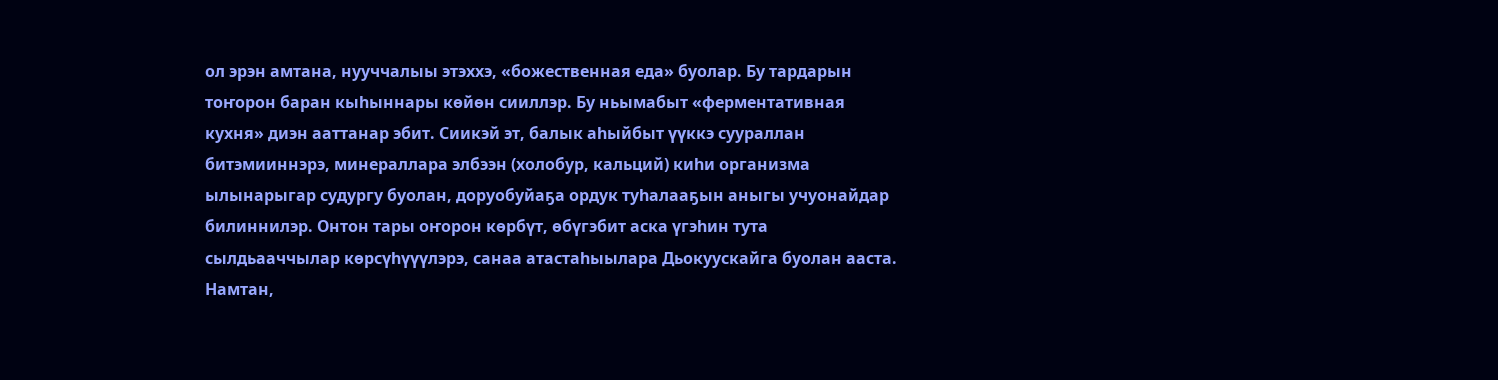ол эрэн амтана, нууччалыы этэххэ, «божественная еда» буолар. Бу тардарын тоҥорон баран кыһыннары көйөн сииллэр. Бу ньымабыт «ферментативная кухня» диэн ааттанар эбит. Сиикэй эт, балык аһыйбыт үүккэ суураллан битэмииннэрэ, минераллара элбээн (холобур, кальций) киһи организма ылынарыгар судургу буолан, доруобуйаҕа ордук туһалааҕын аныгы учуонайдар билиннилэр. Онтон тары оҥорон көрбүт, өбүгэбит аска үгэһин тута сылдьааччылар көрсүһүүүлэрэ, санаа атастаһыылара Дьокуускайга буолан ааста. Намтан,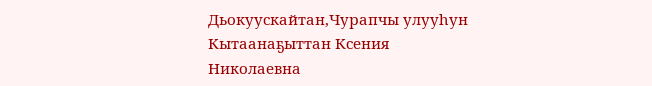Дьокуускайтан,Чурапчы улууһун Кытаанаҕыттан Ксения Николаевна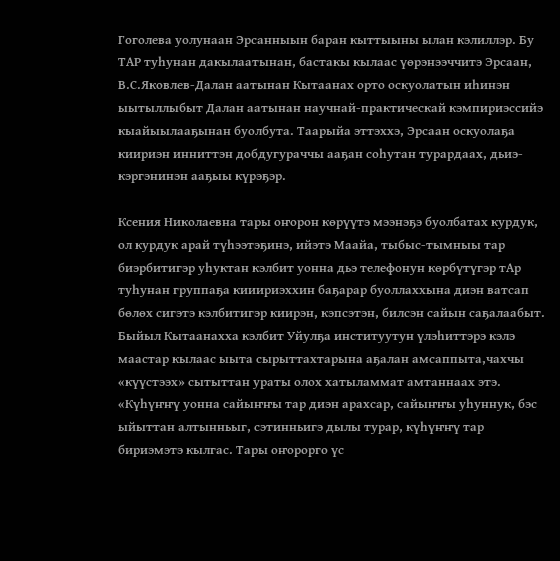Гоголева уолунаан Эрсанныын баран кыттыыны ылан кэлиллэр. Бу ТАР туһунан дакылаатынан, бастакы кылаас үөрэнээччитэ Эрсаан, В.С.Яковлев-Далан аатынан Кытаанах орто оскуолатын иһинэн ыытыллыбыт Далан аатынан научнай-практическай кэмпириэссийэ кыайыылааҕынан буолбута. Таарыйа эттэххэ, Эрсаан оскуолаҕа киириэн инниттэн добдугураччы ааҕан соһутан турардаах, дьиэ-кэргэнинэн ааҕыы күрэҕэр.

Ксения Николаевна тары оҥорон көрүүтэ мээнэҕэ буолбатах курдук, ол курдук арай түһээтэҕинэ, ийэтэ Маайа, тыбыс-тымныы тар биэрбитигэр уһуктан кэлбит уонна дьэ телефонун көрбүтүгэр тАр туһунан группаҕа кииириэххин баҕарар буоллаххына диэн ватсап бөлөх сигэтэ кэлбитигэр киирэн, кэпсэтэн, билсэн сайын саҕалаабыт. Быйыл Кытаанахха кэлбит Уйулҕа институутун үлэһиттэрэ кэлэ маастар кылаас ыыта сырыттахтарына аҕалан амсаппыта,чахчы «күүстээх» сытыттан ураты олох хатыламмат амтаннаах этэ. «Күһүҥҥү уонна сайыҥҥы тар диэн арахсар, сайыҥҥы уһуннук, бэс ыйыттан алтынньыг, сэтинньигэ дылы турар, күһүҥҥү тар бириэмэтэ кылгас. Тары оҥорорго үс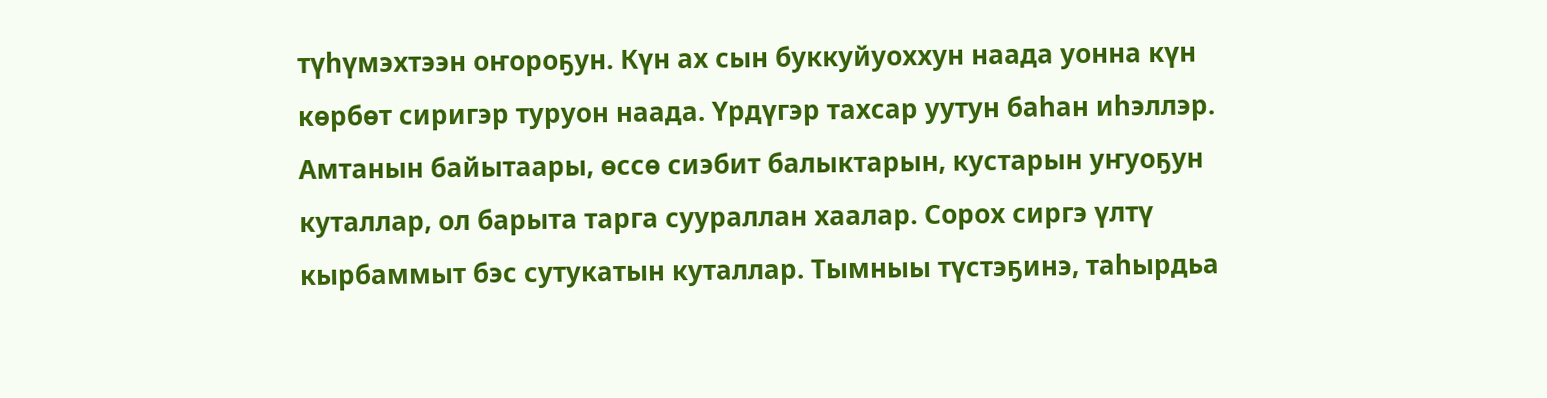түһүмэхтээн оҥороҕун. Күн ах сын буккуйуоххун наада уонна күн көрбөт сиригэр туруон наада. Үрдүгэр тахсар уутун баһан иһэллэр. Амтанын байытаары, өссө сиэбит балыктарын, кустарын уҥуоҕун куталлар, ол барыта тарга суураллан хаалар. Сорох сиргэ үлтү кырбаммыт бэс сутукатын куталлар. Тымныы түстэҕинэ, таһырдьа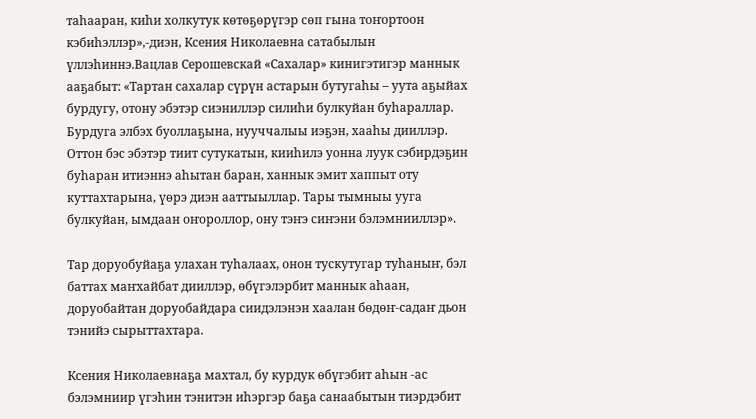таһааран, киһи холкутук көтөҕөрүгэр сөп гына тоҥортоон кэбиһэллэр»,-диэн, Ксения Николаевна сатабылын үллэһиннэ.Вацлав Серошевскай «Сахалар» кинигэтигэр маннык ааҕабыт: «Тартан сахалар сүрүн астарын бутугаһы – уута аҕыйах бурдугу, отону эбэтэр сиэниллэр силиһи булкуйан буһараллар. Бурдуга элбэх буоллаҕына, нууччалыы иэҕэн, хааһы дииллэр. Оттон бэс эбэтэр тиит сутукатын, кииһилэ уонна луук сэбирдэҕин буһаран итиэннэ аһытан баран, ханнык эмит хаппыт оту куттахтарына, үөрэ диэн ааттыыллар. Тары тымныы ууга булкуйан, ымдаан оҥороллор, ону тэҥэ сиҥэни бэлэмнииллэр».

Тар доруобуйаҕа улахан туһалаах, онон тускутугар туһаныҥ, бэл баттах маҥхайбат дииллэр, өбүгэлэрбит маннык аһаан, доруобайтан доруобайдара сиидэлэнэн хаалан бөдөҥ-садаҥ дьон тэнийэ сырыттахтара.

Ксения Николаевнаҕа махтал, бу курдук өбүгэбит аһын -ас бэлэмниир үгэһин тэнитэн иһэргэр баҕа санаабытын тиэрдэбит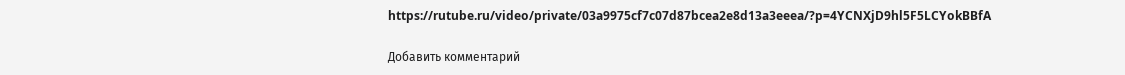https://rutube.ru/video/private/03a9975cf7c07d87bcea2e8d13a3eeea/?p=4YCNXjD9hl5F5LCYokBBfA

Добавить комментарий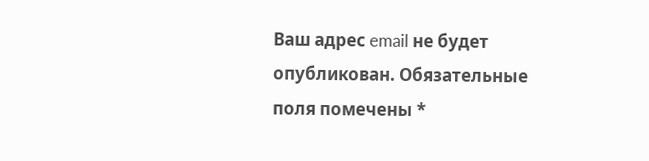Ваш адрес email не будет опубликован. Обязательные поля помечены *